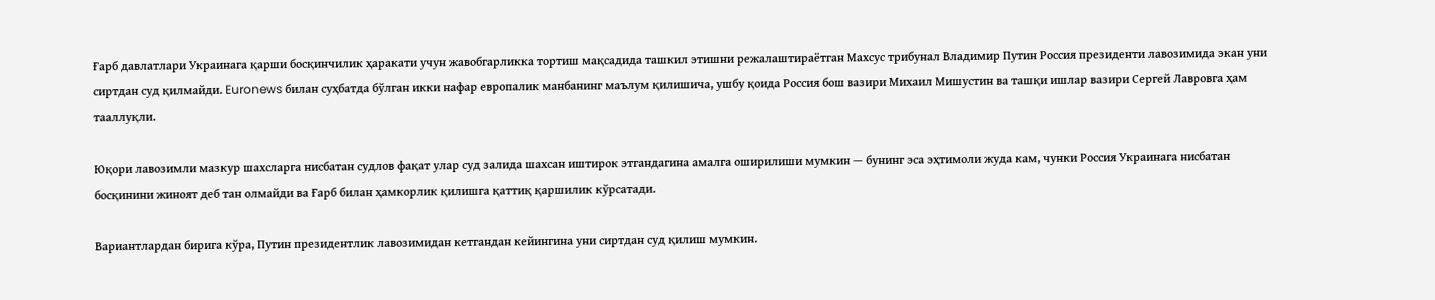Ғарб давлатлари Украинага қарши босқинчилик ҳаракати учун жавобгарликка тортиш мақсадида ташкил этишни режалаштираётган Махсус трибунал Владимир Путин Россия президенти лавозимида экан уни сиртдан суд қилмайди. Euronews билан суҳбатда бўлган икки нафар европалик манбанинг маълум қилишича, ушбу қоида Россия бош вазири Михаил Мишустин ва ташқи ишлар вазири Сергей Лавровга ҳам тааллуқли.

Юқори лавозимли мазкур шахсларга нисбатан судлов фақат улар суд залида шахсан иштирок этгандагина амалга оширилиши мумкин — бунинг эса эҳтимоли жуда кам, чунки Россия Украинага нисбатан босқинини жиноят деб тан олмайди ва Ғарб билан ҳамкорлик қилишга қаттиқ қаршилик кўрсатади.

Вариантлардан бирига кўра, Путин президентлик лавозимидан кетгандан кейингина уни сиртдан суд қилиш мумкин.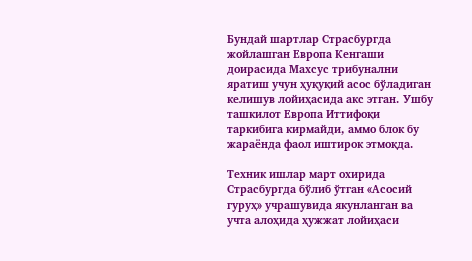Бундай шартлар Страсбургда жойлашган Европа Кенгаши доирасида Махсус трибунални яратиш учун ҳуқуқий асос бўладиган келишув лойиҳасида акс этган. Ушбу ташкилот Европа Иттифоқи таркибига кирмайди, аммо блок бу жараёнда фаол иштирок этмоқда.

Техник ишлар март охирида Страсбургда бўлиб ўтган «Асосий гуруҳ» учрашувида якунланган ва учта алоҳида ҳужжат лойиҳаси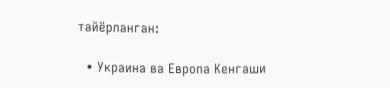тайёрланган:

  • Украина ва Европа Кенгаши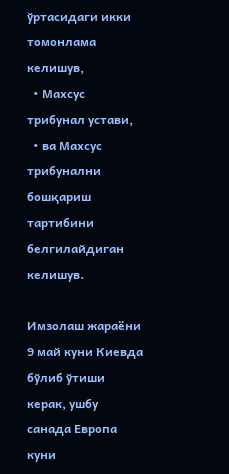ўртасидаги икки томонлама келишув,
  • Махсус трибунал устави,
  • ва Махсус трибунални бошқариш тартибини белгилайдиган келишув.

Имзолаш жараёни 9 май куни Киевда бўлиб ўтиши керак, ушбу санада Европа куни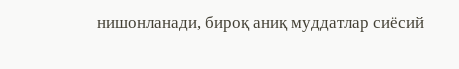нишонланади, бироқ аниқ муддатлар сиёсий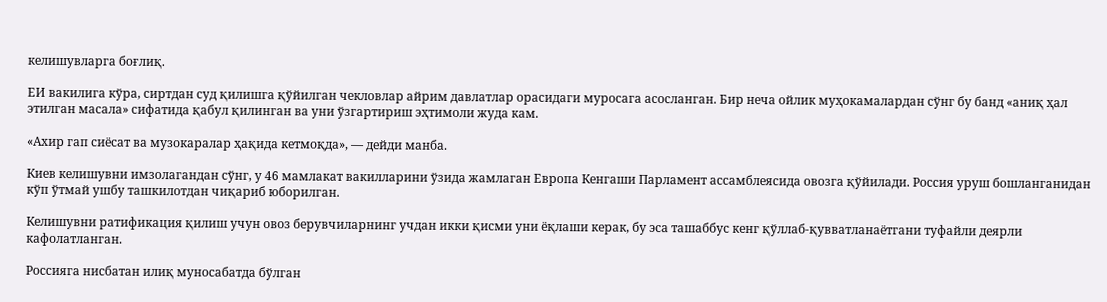келишувларга боғлиқ.

ЕИ вакилига кўра, сиртдан суд қилишга қўйилган чекловлар айрим давлатлар орасидаги муросага асосланган. Бир неча ойлик муҳокамалардан сўнг бу банд «аниқ ҳал этилган масала» сифатида қабул қилинган ва уни ўзгартириш эҳтимоли жуда кам.

«Ахир гап сиёсат ва музокаралар ҳақида кетмоқда», — дейди манба.

Киев келишувни имзолагандан сўнг, у 46 мамлакат вакилларини ўзида жамлаган Европа Кенгаши Парламент ассамблеясида овозга қўйилади. Россия уруш бошланганидан кўп ўтмай ушбу ташкилотдан чиқариб юборилган.

Келишувни ратификация қилиш учун овоз берувчиларнинг учдан икки қисми уни ёқлаши керак, бу эса ташаббус кенг қўллаб-қувватланаётгани туфайли деярли кафолатланган.

Россияга нисбатан илиқ муносабатда бўлган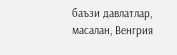баъзи давлатлар, масалан, Венгрия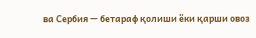ва Сербия — бетараф қолиши ёки қарши овоз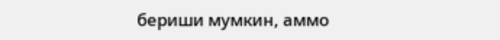бериши мумкин, аммо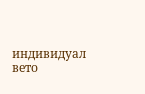индивидуал вето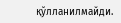қўлланилмайди.